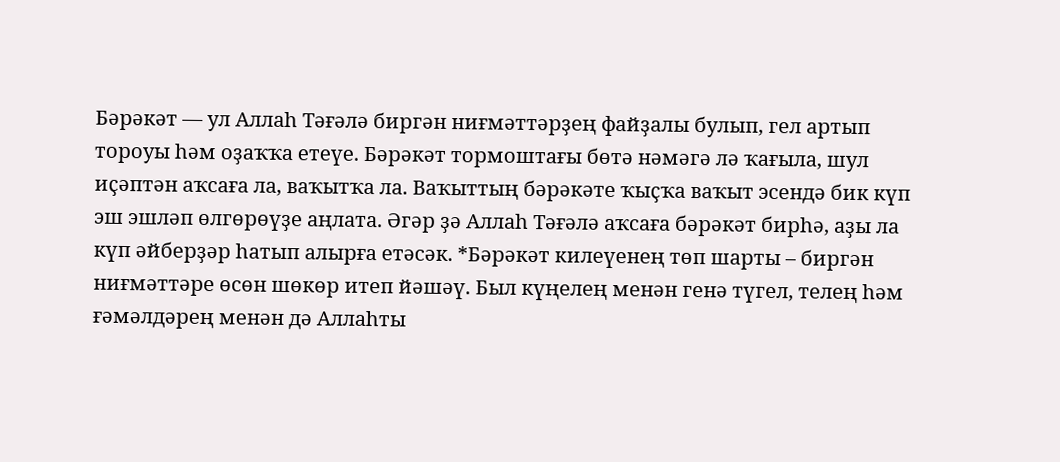Бәрәкәт — ул Аллаһ Тәғәлә биргән ниғмәттәрҙең файҙалы булып, гел артып тороуы һәм оҙаҡҡа етеүе. Бәрәкәт тормоштағы бөтә нәмәгә лә ҡағыла, шул иҫәптән аҡсаға ла, ваҡытҡа ла. Ваҡыттың бәрәкәте ҡыҫҡа ваҡыт эсендә бик күп эш эшләп өлгөрөүҙе аңлата. Әгәр ҙә Аллаһ Тәғәлә аҡсаға бәрәкәт бирһә, аҙы ла күп әйберҙәр һатып алырға етәсәк. *Бәрәкәт килеүенең төп шарты – биргән ниғмәттәре өсөн шөкөр итеп йәшәү. Был күңелең менән генә түгел, телең һәм ғәмәлдәрең менән дә Аллаһты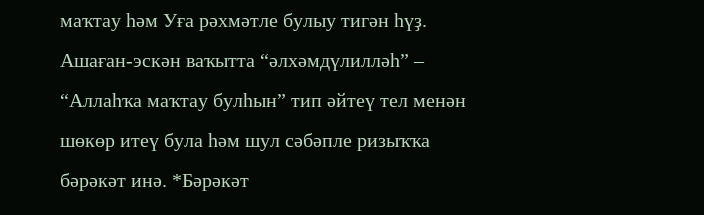маҡтау һәм Уға рәхмәтле булыу тигән һүҙ. Ашаған-эскән ваҡытта “әлхәмдүлилләһ” – “Аллаһҡа маҡтау булһын” тип әйтеү тел менән шөкөр итеү була һәм шул сәбәпле ризыҡҡа бәрәкәт инә. *Бәрәкәт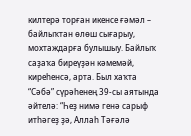килтерә торған икенсе ғәмәл – байлыҡтан өлөш сығарыу, мохтаждарға булышыу. Байлыҡ саҙаҡа биреүҙән кәмемәй, киреһенсә, арта. Был хаҡта “Сәбә” сүрәһенең 39-сы аятында әйтелә: “Һеҙ нимә генә сарыф итһәгеҙ ҙә, Аллаһ Тәғәлә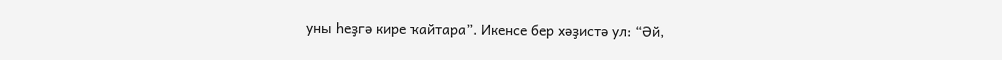уны һеҙгә кире ҡайтара”. Икенсе бер хәҙистә ул: “Әй,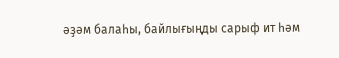әҙәм балаһы, байлығыңды сарыф ит һәм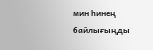мин һинең байлығыңды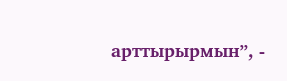арттырырмын”, -